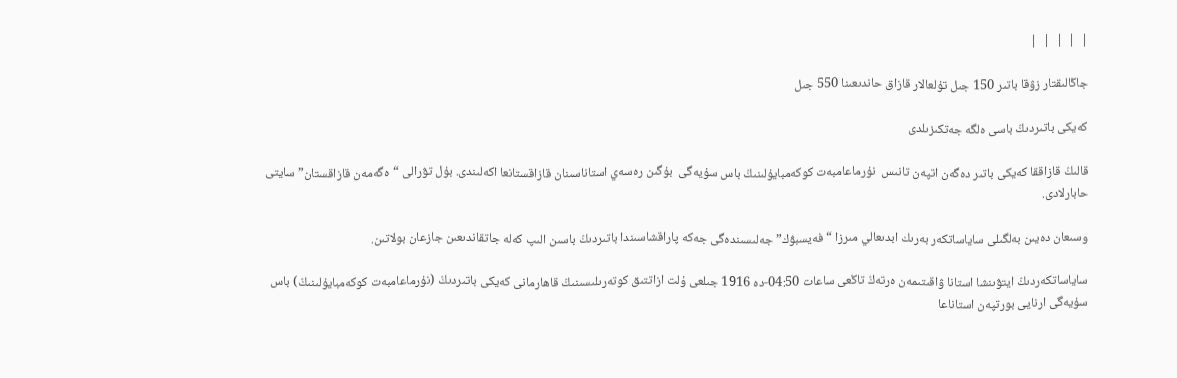|  |  |  |  |

جاڭالىقتار زۋقا باتىر 150 جىل تۇلعالار قازاق حاندىعىنا 550 جىل

كەيكى باتىردىڭ باسى ەلگە جەتكىزىلدى

قالىڭ قازاققا كەيكى باتىر دەگەن اتپەن تانىس  نۇرماعامبەت كوكەمبايۇلىنىڭ باس سۇيەگى  بۇگىن رەسەي استاناسىنان قازاقستانعا اكەلىندى. بۇل تۋرالى “ەگەمەن قازاقستان” سايتى حابارلادى.

وسىعان دەيىن بەلگىلى ساياساتكەر بەرىك ابدىعالي مىرزا “فەيسبۋك” جەلىسىندەگى جەكە پاراقشاسىندا باتىردىڭ باسىن الىپ كەلە جاتقاندىعىن جازعان بولاتىن.

ساياساتكەردىڭ ايتۋىنشا استانا ۋاقىتىمەن ەرتەڭ تاڭعى ساعات 04:50-دە 1916 جىلعى ۇلت ازاتتىق كوتەرىلىسىنىڭ قاھارمانى كەيكى باتىردىڭ (نۇرماعامبەت كوكەمبايۇلىنىڭ) باس سۇيەگى ارنايى بورتپەن استاناعا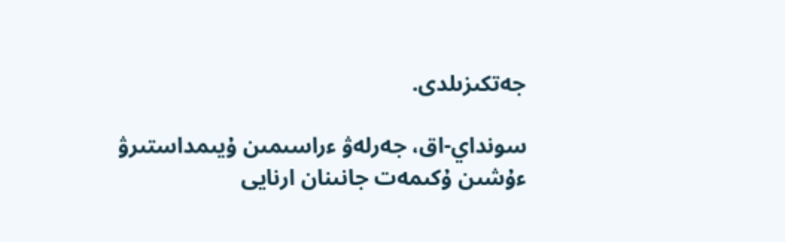جەتكىزىلدى.

سونداي-اق، جەرلەۋ ءراسىمىن ۇيىمداستىرۋ ءۇشىن ۇكىمەت جانىنان ارنايى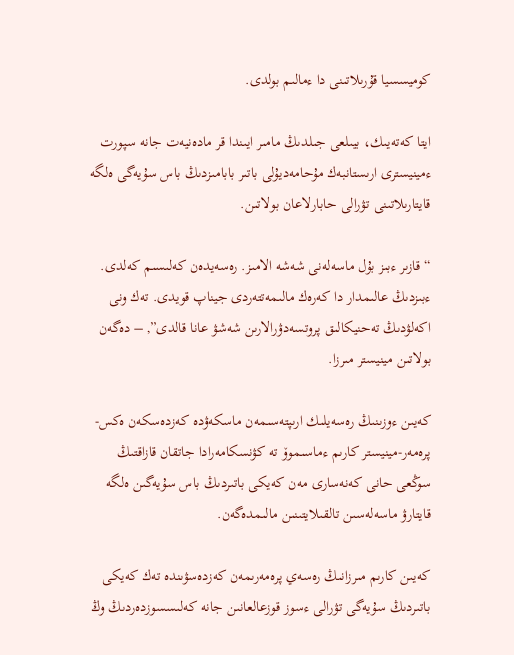كوميسسيا قۇرىلاتىنى دا ءمالىم بولدى.

ايتا كەتەيىك، بيىلعى جىلدىڭ مامىر ايىندا قر مادەنيەت جانە سپورت ءمينيسترى ارىستانبەك مۇحامەديۇلى باتىر بابامىزدىڭ باس سۇيەگى ەلگە قايتارىلاتىنى تۋرالى حابارلاعان بولاتىن.

“قازىر ءبىز بۇل ماسەلەنى شەشە الامىز. رەسەيدەن كەلىسىم كەلدى. ءبىزدىڭ عالىمدار دا كەرەك مالىمەتتەردى جيناپ قويدى. تەك ونى اكەلۋدىڭ تەحنيكالىق پروتسەدۋرالارىن شەشۋ عانا قالدى”, – دەگەن بولاتىن مينيستر مىرزا.

كەيىن ءوزىنىڭ رەسەيلىك ارىپتەسىمەن ماسكەۋدە كەزدەسكەن ەكس-پرەمەر-مينيستر كارىم ءماسىموۆ تە كۋنسكامەرادا جاتقان قازاقتىڭ سوڭعى حانى كەنەسارى مەن كەيكى باتىردىڭ باس سۇيەگىن ەلگە قايتارۋ ماسەلەسىن تالقىلايتىنىن مالىمدەگەن.

كەيىن كارىم مىرزانىڭ رەسەي پرەمەرىمەن كەزدەسۋىندە تەك كەيكى باتىردىڭ سۇيەگى تۋرالى ءسوز قوزعالعانىن جانە كەلىسسوزدەردىڭ وڭ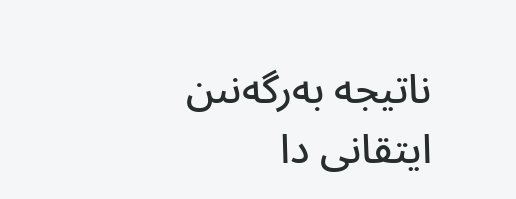ناتيجە بەرگەنىن ايتقانى دا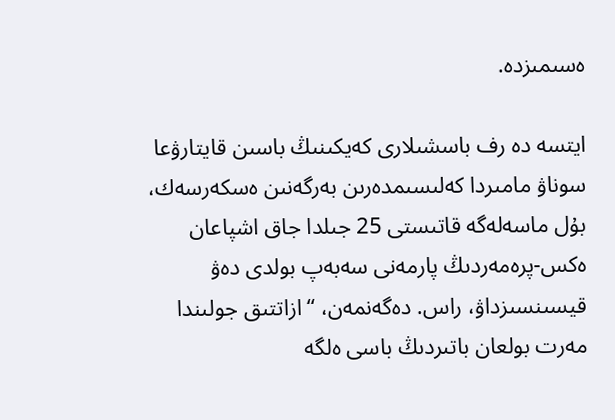ەسىمىزدە.

ايتسە دە رف باسشىلارى كەيكىنىڭ باسىن قايتارۋعا سوناۋ مامىردا كەلىسىمدەرىن بەرگەنىن ەسكەرسەك، بۇل ماسەلەگە قاتىستى 25 جىلدا جاق اشپاعان ەكس-پرەمەردىڭ پارمەنى سەبەپ بولدى دەۋ قيسىنسىزداۋ، راس. دەگەنمەن، “ازاتتىق جولىندا مەرت بولعان باتىردىڭ باسى ەلگە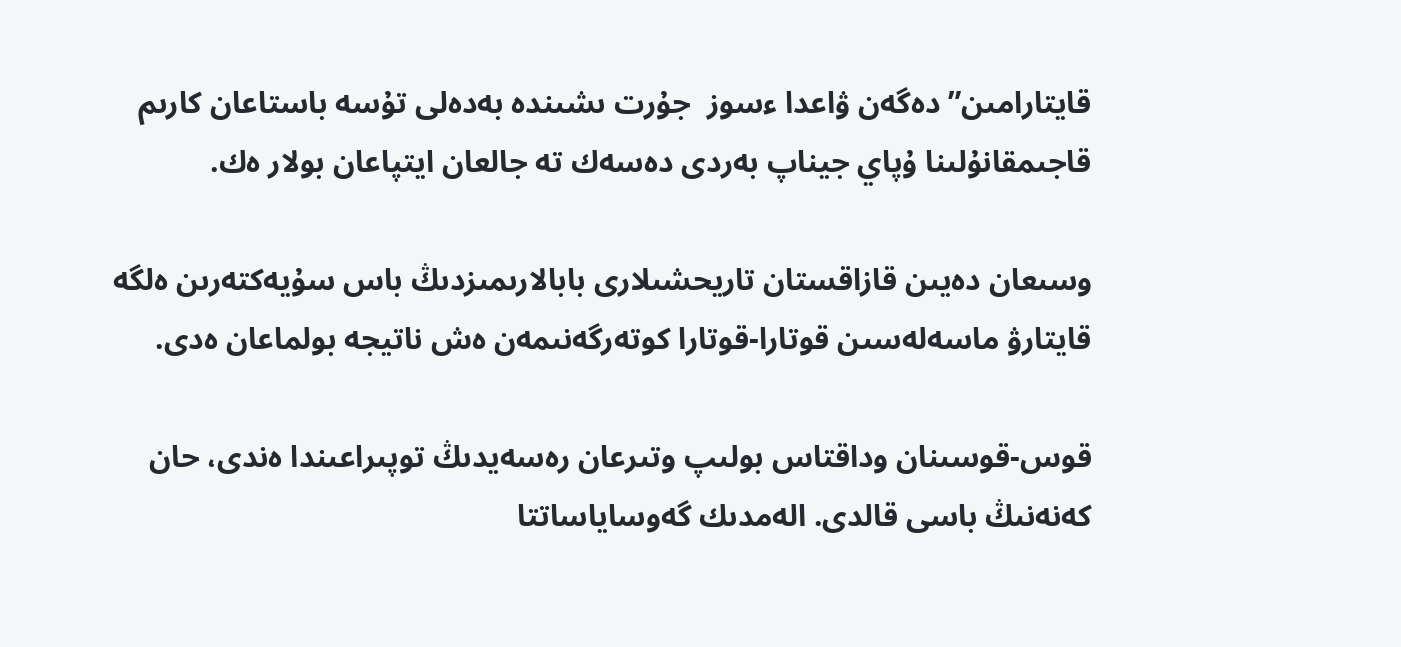قايتارامىن” دەگەن ۋاعدا ءسوز  جۇرت ىشىندە بەدەلى تۇسە باستاعان كارىم قاجىمقانۇلىنا ۇپاي جيناپ بەردى دەسەك تە جالعان ايتپاعان بولار ەك.

وسىعان دەيىن قازاقستان تاريحشىلارى بابالارىمىزدىڭ باس سۇيەكتەرىن ەلگە قايتارۋ ماسەلەسىن قوتارا-قوتارا كوتەرگەنىمەن ەش ناتيجە بولماعان ەدى.

قوس-قوسىنان وداقتاس بولىپ وتىرعان رەسەيدىڭ توپىراعىندا ەندى، حان كەنەنىڭ باسى قالدى. الەمدىك گەوساياساتتا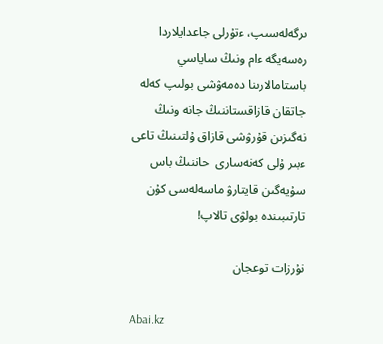ىرگەلەسىپ، ءتۇرلى جاعدايلاردا رەسەيگە ءام ونىڭ ساياسي باستامالارىنا دەمەۋشى بولىپ كەلە جاتقان قازاقستاننىڭ جانە ونىڭ نەگىزىن قۇرۋشى قازاق ۇلتىنىڭ تاعى ءبىر ۇلى كەنەسارى  حاننىڭ باس سۇيەگىن قايتارۋ ماسەلەسى كۇن تارتىبىندە بولۋى تالاپ!

نۇرزات توعجان

Abai.kz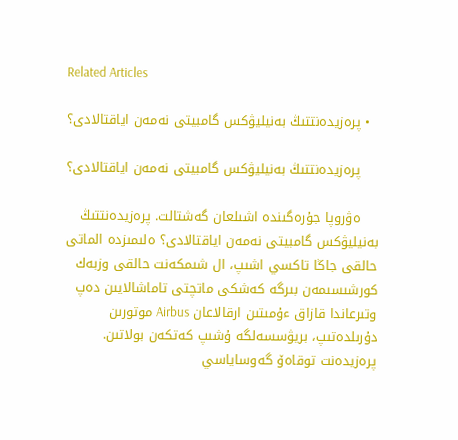Related Articles

  • پرەزيدەنتتىڭ بەنيليۋكس گامبيتى نەمەن اياقتالادى؟

    پرەزيدەنتتىڭ بەنيليۋكس گامبيتى نەمەن اياقتالادى؟

    ەۋروپا جۇرەگىندە اشىلعان گەشتالت. پرەزيدەنتتىڭ بەنيليۋكس گامبيتى نەمەن اياقتالادى؟ ەلىمىزدە الماتى حالقى جاڭا تاكسي اشىپ، ال شىمكەنت حالقى وزبەك كورشىسىمەن بىرگە كەشكى ماتچتى تاماشالايىن دەپ وتىرعاندا قازاق ءۇمىتىن ارقالاعان Airbus موتورىن دۇرىلدەتىپ، بريۋسسەلگە ۇشىپ كەتكەن بولاتىن. پرەزيدەنت توقاەۆ گەوساياسي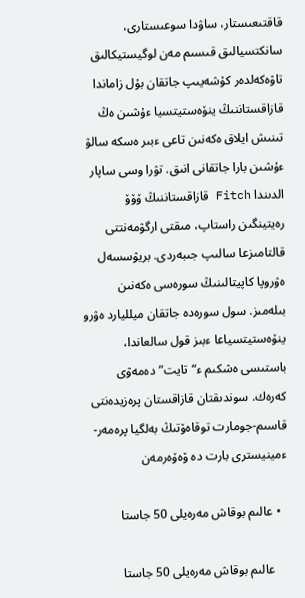قاقتىعىستار، ساۋدا سوعىستارى، سانكتسيالىق قىسىم مەن لوگيستيكالىق تاۋەكەلدەر كۇشەيىپ جاتقان بۇل زاماندا قازاقستاننىڭ ينۆەستيتسيا ءۇشىن ەڭ تىنىش ايلاق ەكەنىن تاعى ءبىر ەسكە سالۋ ءۇشىن بارا جاتقانى انىق. تۋرا وسى ساپار الدىندا Fitch قازاقستاننىڭ ۆۆۆ رەيتينگىن راستاپ، مىقتى ارگۋمەنتتى قالتامىزعا سالىپ جىبەردى. بريۋسسەل ەۋروپا كاپيتالىنىڭ سورەسى ەكەنىن بىلەمىز. سول سورەدە جاتقان ميلليارد ەۋرو ينۆەستيتسياعا ءبىز قول سالعاندا، باستىسى ەشكىم ء“تايت” دەمەۋى كەرەك. سوندىقتان قازاقستان پرەزيدەنتى قاسىم-جومارت توقاەۆتىڭ بەلگيا پرەمەر-ءمينيسترى بارت دە ۆەۆەرمەن

  • عالىم بوقاش مەرەيلى 50 جاستا

    عالىم بوقاش مەرەيلى 50 جاستا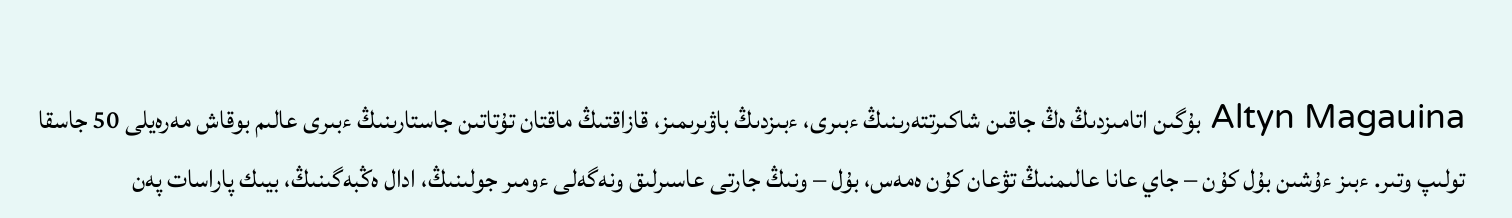Altyn Magauina بۇگىن اتامىزدىڭ ەڭ جاقىن شاكىرتتەرىنىڭ ءبىرى، ءبىزدىڭ باۋىرىمىز، قازاقتىڭ ماقتان تۇتاتىن جاستارىنىڭ ءبىرى عالىم بوقاش مەرەيلى 50 جاسقا تولىپ وتىر. ءبىز ءۇشىن بۇل كۇن – جاي عانا عالىمنىڭ تۋعان كۇن ەمەس، بۇل – ونىڭ جارتى عاسىرلىق ونەگەلى ءومىر جولىنىڭ، ادال ەڭبەگىنىڭ، بيىك پاراسات پەن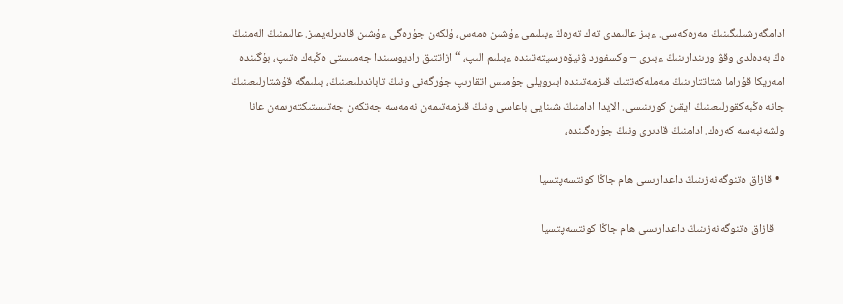ادامگەرشىلىگىنىڭ مەرەكەسى. ءبىز عالىمدى تەك تەرەڭ ءبىلىمى ءۇشىن ەمەس، ۇلكەن جۇرەگى ءۇشىن قادىرلەيمىز. عالىمنىڭ الەمنىڭ ەڭ بەدەلدى وقۋ ورىندارىنىڭ ءبىرى – وكسفورد ۋنيۆەرسيتەتىندە ءبىلىم الىپ، “ازاتتىق راديوسىندا جەمىستى ەڭبەك ەتىپ، بۇگىندە امەريكا قۇراما شتاتتارىنىڭ مەملەكەتتىك قىزمەتىندە ابىرويلى جۇمىس اتقارىپ جۇرگەنى ونىڭ تاباندىلىعىنىڭ، بىلىمگە قۇشتارلىعىنىڭ جانە ەڭبەكقورلىعىنىڭ ايقىن كورىنىسى. الايدا ادامنىڭ شىنايى باعاسى ونىڭ قىزمەتىمەن نەمەسە جەتكەن جەتىستىكتەرىمەن عانا ولشەنبەسە كەرەك. ادامنىڭ قادىرى ونىڭ جۇرەگىندە،

  • قازاق ەتنوگەنەزىنىڭ داعدارىسى ھام جاڭا كونتسەپتسيا

    قازاق ەتنوگەنەزىنىڭ داعدارىسى ھام جاڭا كونتسەپتسيا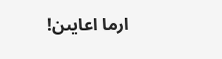ارما اعايىن!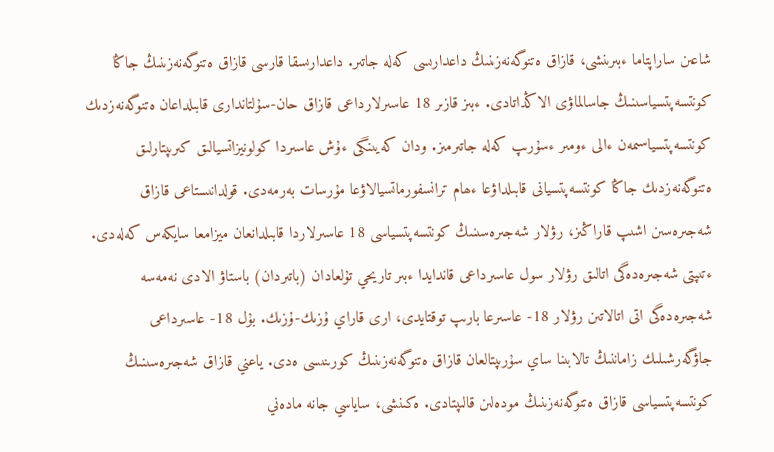شاعىن ساراپتاما ءبىرىنشى، قازاق ەتنوگەنەزىنىڭ داعدارىسى كەلە جاتىر. داعدارىسقا قارسى قازاق ەتنوگەنەزىنىڭ جاڭا كونتسەپتسياسىنىڭ جاسالماۋى الاڭداتادى. ءبىز قازىر 18 عاسىرلارداعى قازاق حان-سۇلتاندارى قابىلداعان ەتنوگەنەزدىك كونتسەپتسياسىمەن ءالى ءومىر ءسۇرىپ كەلە جاتىرمىز. ودان كەيىنگى ءۇش عاسىردا كولونيزاتسيالىق كىرىپتارلىق ەتنوگەنەزدىك جاڭا كونتسەپتسيانى قابىلداۋعا ءھام ترانسفورماتسيالاۋعا مۇرسات بەرمەدى. قولدانىستاعى قازاق شەجىرەسىن اشىپ قاراڭىز، رۋلار شەجىرەسىنىڭ كونتسەپتسياسى 18 عاسىرلاردا قابىلدانعان ميزامعا سايكەس كەلەدى. ءتىپتى شەجىرەدەگى اتالىق رۋلار سول عاسىرداعى قاندايدا ءبىر تاريحي تۇلعادان (باتىردان) باستاۋ الادى نەمەسە شەجىرەدەگى اتى اتالاتىن رۋلار 18- عاسىرعا بارىپ توقتايدى، ارى قاراي ۇزىك-ۇزىك. بۇل 18- عاسىرداعى جاۋگەرشىلىك زاماننىڭ تالابىنا ساي سۇرىپتالعان قازاق ەتنوگەنەزىنىڭ كورىنىسى ەدى. ياعني قازاق شەجىرەسىنىڭ كونتسەپتسياسى قازاق ەتنوگەنەزىنىڭ مودەلىن قالىپتادى. ەكىنشى، ساياسي جانە مادەني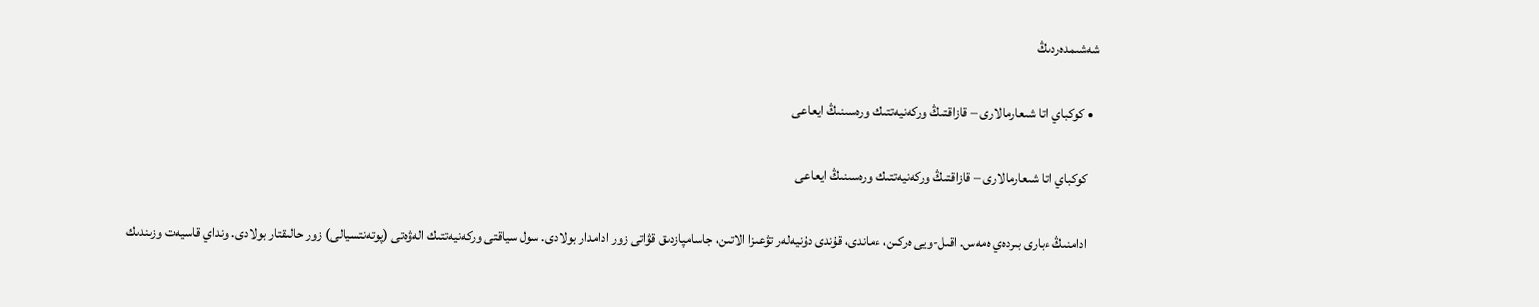شەشىمدەردىڭ

  • كوكباي اتا شىعارمالارى – قازاقتىڭ وركەنيەتتىك ورەسىنىڭ ايعاعى

    كوكباي اتا شىعارمالارى – قازاقتىڭ وركەنيەتتىك ورەسىنىڭ ايعاعى

    ادامنىڭ ءبارى بىردەي ەمەس. اقىل-ويى ەركىن، ءماندى، قۇندى دۇنيەلەر تۋعىزا الاتىن، جاسامپازدىق قۋاتى زور ادامدار بولادى. سول سياقتى وركەنيەتتىك الەۋەتى (پوتەنتسيالى) زور حالىقتار بولادى. ونداي قاسيەت وزىندىك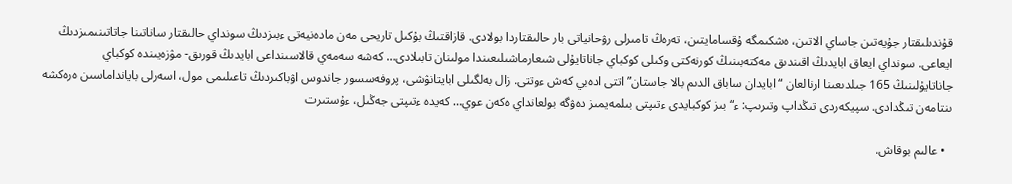قۇندىلىقتار جۇيەتىن جاساي الاتىن، ەشكىمگە ۇقسامايتىن، تەرەڭ تامىرلى رۋحانياتى بار حالىقتاردا بولادى. قازاقتىڭ بۇكىل تاريحى مەن مادەنيەتى ءبىزدىڭ سونداي حالىقتار ساناتىنا جاتاتىنىمىزدىڭ ايعاعى. سونداي ايعاق ابايدىڭ اقىندىق مەكتەبىنىڭ كورنەكتى وكىلى كوكباي جاناتايۇلى شىعارماشىلىعىندا مولىنان تابىلادى… كەشە سەمەي قالاسىنداعى ابايدىڭ قورىق- مۋزەيىندە كوكباي جاناتايۇلىنىڭ 165 جىلدىعىنا ارنالعان “ابايدان ساباق الدىم بالا جاستان” اتتى ادەبي كەش ءوتتى. زال بەلگىلى ابايتانۋشى، پروفەسسور جاندوس اۋباكىردىڭ تاعىلىمى مول، اسەرلى بايانداماسىن ەرەكشە ىنتامەن تىڭدادى. سپيكەردى تىڭداپ وتىرىپ: ء“بىز كوكبايدى ءتىپتى بىلمەيمىز دەۋگە بولعانداي ەكەن عوي… كەيدە ءتىپتى جەڭىل، ءۇستىرت

  • عالىم بوقاش.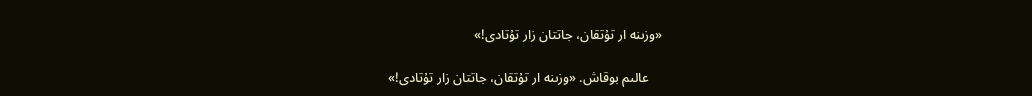«وزىنە ار تۇتقان، جاتتان زار تۇتادى!»

    عالىم بوقاش. «وزىنە ار تۇتقان، جاتتان زار تۇتادى!»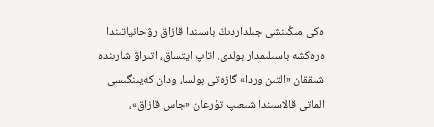ەكى مىڭىنشى جىلداردىڭ باسىندا قازاق رۋحانياتىندا ەرەكشە باسىلىمدار بولدى. اتاپ ايتساق، اتىراۋ شارىندە شىققان «التىن وردا» گازەتى بولسا، ودان كەيىنگىسى الماتى قالاسىندا شىعىپ تۇرعان «جاس قازاق»،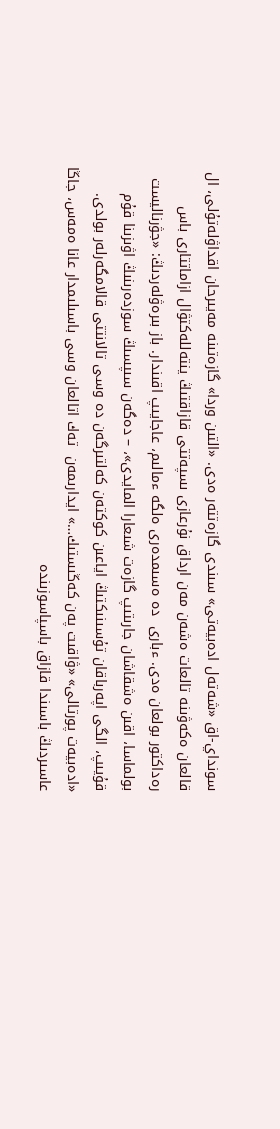سونداي-اق «شەتەل ادەبيەتى» سىندى گازەتتەر ەدى. «التىن وردا» گازەتىنە مەيىرحان اقداۋلەتۇلى، ال قالعان ەكەۋىنە تالعات ەشەن مەن ارداق نۇرعازى ىسپەتتى قازاقتىڭ ينتەللەكتۋال ازاماتتارى باس رەداكتور بولعان ەدى. ءبارى  دە ەسىمدەرى ەلگە ءمالىم، عاجايىپ اقىندار. باز بىرەۋلەردىڭ: «جۋرناليست بولماسا، اقىن ەشقاشان جارىتىپ گازەت شىعارا المايدى»، – دەگەن سىپسىڭ سوزدەرىنىڭ اۋىزىنا قۇم قۇيىپ، الگى اپەرباقان تۇسىنىكتىڭ اياعىن كوكتەن كەلتىرگەن دە وسى تالانتتى قالامگەرلەر بولدى.  «ادەبيەت پورتالى» «ۋاقىت پەن كەڭىستىك…» ايدارىمەن  تەك اتالعان وسى باسىلىمدار عانا ەمەس، جاڭا عاسىردىڭ باسىندا قازاق باسپاسوزىندە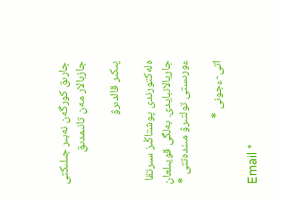جارىق كورگەن نەبىر جىلىكتى جازبالار مەن تانىمدىق

پىكىر قالدىرۋ

ەلەكتورندى پوشتاڭىز سىرتقا جاريالانبايدى. بەلگى قويىلعان ءورىستى تولتىرۋ مىندەتتى *

اتى-ءجونى *

Email *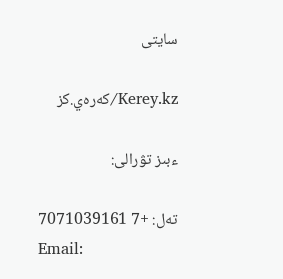سايتى

Kerey.kz/كەرەي.كز

ءبىز تۋرالى:

تەل: +7 7071039161
Email: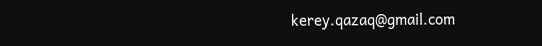kerey.qazaq@gmail.com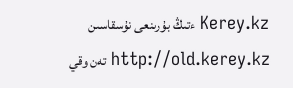Kerey.kz ءتىڭ بۇرىنعى نۇسقاسىن http://old.kerey.kz تەن وقي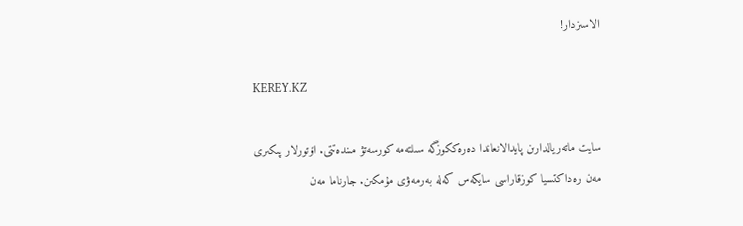الاسىزدار!

KEREY.KZ

سايت ماتەريالدارىن پايدالانعاندا دەرەككوزگە سىلتەمە كورسەتۋ مىندەتتى. اۆتورلار پىكىرى مەن رەداكتسيا كوزقاراسى سايكەس كەلە بەرمەۋى مۇمكىن. جارناما مەن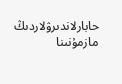حابارلاندىرۋلاردىڭ مازمۇنىنا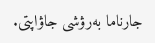جارناما بەرۋشى جاۋاپتى.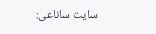سايت ساناعى: